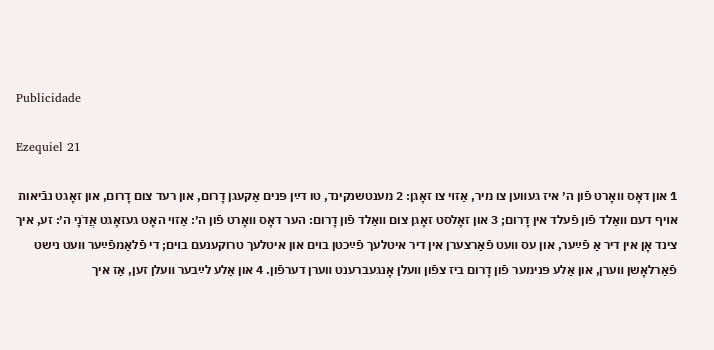Publicidade

Ezequiel 21

1 און דאָס װאָרט פֿון ה׳ איז געװען צו מיר, אַזױ צו זאָגן: 2 מענטשנקינד, טו דײַן פּנים אַקעגן דָרום, און רעד צום דָרום, און זאָגט נבֿיאות אױף דעם װאַלד פֿון פֿעלד אין דָרום; 3 און זאָלסט זאָגן צום װאַלד פֿון דָרום: הער דאָס װאָרט פֿון ה׳: אַזױ האָט געזאָגט אֲדֹנָי ה׳: זע, איך צינד אָן אין דיר אַ פֿײַער, און עס װעט פֿאַרצערן אין דיר איטלעך פֿײַכטן בױם און איטלעך טרוקענעם בױם; די פֿלאַמפֿײַער װעט נישט פֿאַרלאָשן װערן, און אַלע פּנימער פֿון דָרום ביז צפֿון װעלן אָנגעברענט װערן דערפֿון. 4 און אַלע לײַבער װעלן זען, אַז איך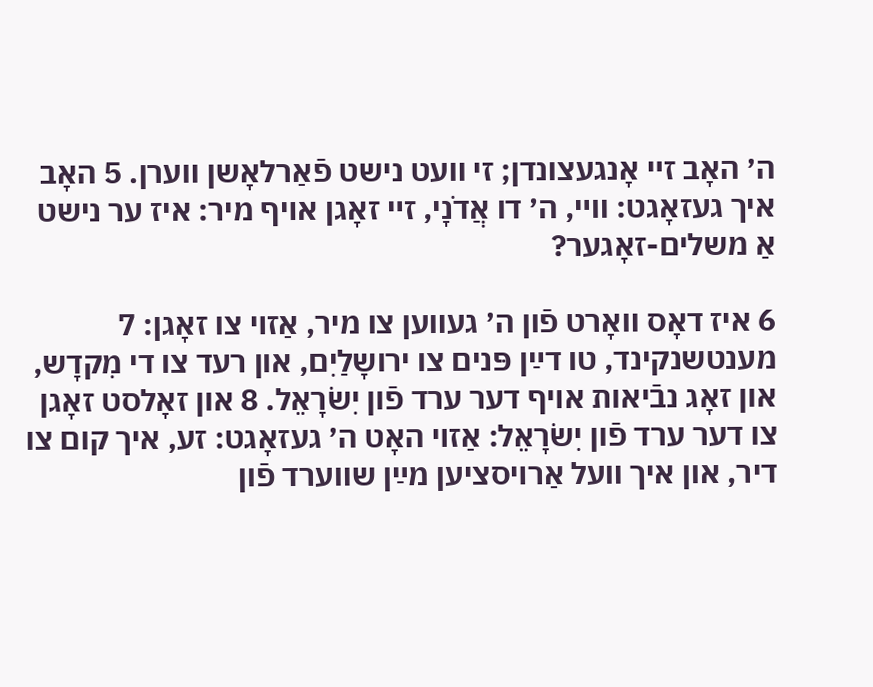ה׳ האָב זײ אָנגעצונדן; זי װעט נישט פֿאַרלאָשן װערן. 5 האָב איך געזאָגט: װײ, ה׳ דו אֲדֹנָי, זײ זאָגן אױף מיר: איז ער נישט אַ משלים-זאָגער?

6 איז דאָס װאָרט פֿון ה׳ געװען צו מיר, אַזױ צו זאָגן: 7 מענטשנקינד, טו דײַן פּנים צו ירושָלַיִם, און רעד צו די מִקדָש, און זאָג נבֿיאות אױף דער ערד פֿון יִשׂרָאֵל. 8 און זאָלסט זאָגן צו דער ערד פֿון יִשׂרָאֵל: אַזױ האָט ה׳ געזאָגט: זע, איך קום צו דיר, און איך װעל אַרױסציען מײַן שװערד פֿון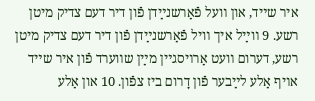איר שײד, און װעל פֿאַרשנײַדן פֿון דיר דעם צדיק מיטן רשע. 9 װײַל איך װיל פֿאַרשנײַדן פֿון דיר דעם צדיק מיטן רשע, דערום װעט אַרױסגײן מײַן שװערד פֿון איר שײד אױף אַלע לײַבער פֿון דָרום ביז צפֿון. 10 און אַלע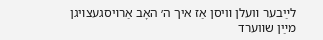לײַבער װעלן װיסן אַז איך ה׳ האָב אַרױסגעצױגן מײַן שװערד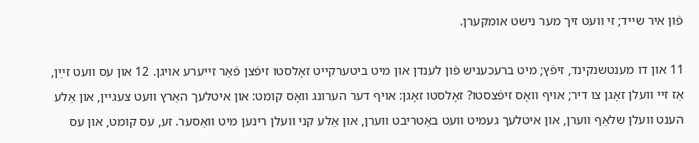פֿון איר שײד; זי װעט זיך מער נישט אומקערן.

11 און דו מענטשנקינד, זיפֿץ; מיט ברעכעניש פֿון לענדן און מיט ביטערקײט זאָלסטו זיפֿצן פֿאַר זײערע אױגן. 12 און עס װעט זײַן, אַז זײ װעלן זאָגן צו דיר; אױף װאָס זיפֿצסטו? זאָלסטו זאָגן: אױף דער הערונג װאָס קומט: און איטלעך האַרץ װעט צעגײן, און אַלע הענט װעלן שלאַף װערן, און איטלעך געמיט װעט באַטריבט װערן, און אַלע קני װעלן רינען מיט װאַסער. זע, עס קומט, און עס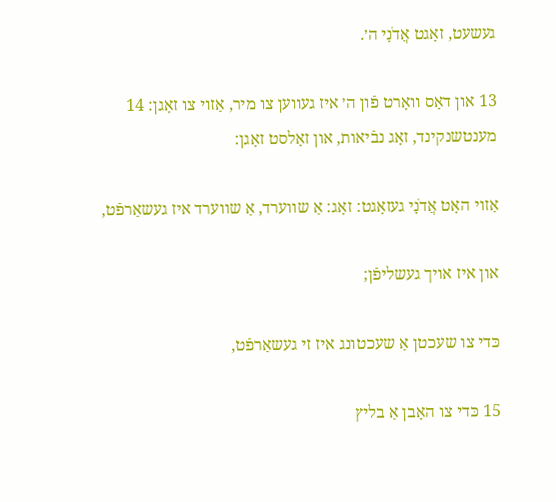געשעט, זאָגט אֲדֹנָי ה׳.

13 און דאָס װאָרט פֿון ה׳ איז געװען צו מיר, אַזױ צו זאָגן: 14 מענטשנקינד, זאָג נבֿיאות, און זאָלסט זאָגן:

אַזױ האָט אֲדֹנָי געזאָגט: זאָג: אַ שװערד, אַ שװערד איז געשאַרפֿט,

און איז אױך געשליפֿן;

כּדי צו שעכטן אַ שעכטונג איז זי געשאַרפֿט,

15 כּדי צו האָבן אַ בליץ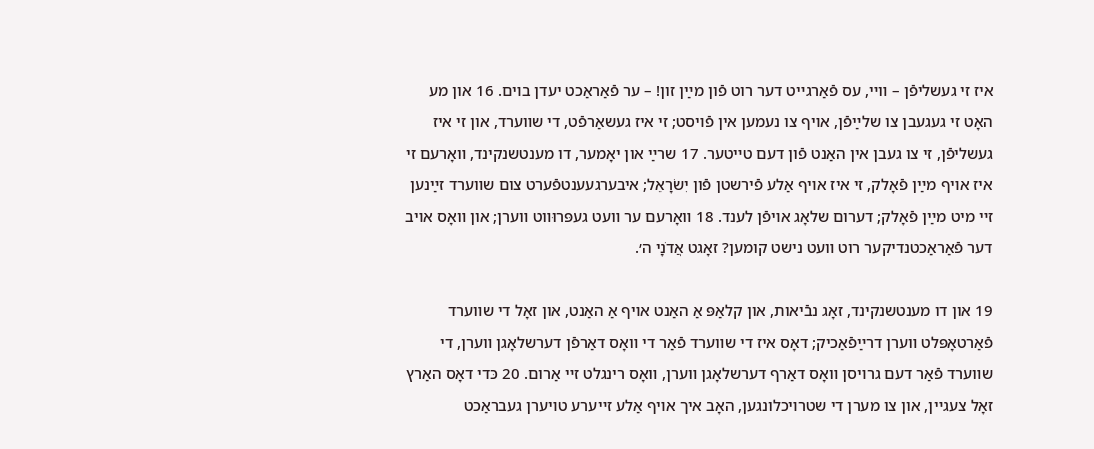איז זי געשליפֿן – װײ, עס פֿאַרגײט דער רוט פֿון מײַן זון! – ער פֿאַראַכט יעדן בױם. 16 און מע האָט זי געגעבן צו שלײַפֿן, אױף צו נעמען אין פֿױסט; זי איז געשאַרפֿט, די שװערד, און זי איז געשליפֿן, זי צו געבן אין האַנט פֿון דעם טײטער. 17 שרײַ און יאָמער, דו מענטשנקינד, װאָרעם זי איז אױף מײַן פֿאָלק, זי איז אױף אַלע פֿירשטן פֿון יִשׂרָאֵל; איבערגעענטפֿערט צום שװערד זײַנען זײ מיט מײַן פֿאָלק; דערום שלאָג אױפֿן לענד. 18 װאָרעם ער װעט געפּרוּװט װערן; און װאָס אױב דער פֿאַראַכטנדיקער רוט װעט נישט קומען? זאָגט אֲדֹנָי ה׳.

19 און דו מענטשנקינד, זאָג נבֿיאות, און קלאַפּ אַ האַנט אױף אַ האַנט, און זאָל די שװערד פֿאַרטאָפּלט װערן דרײַפֿאַכיק; דאָס איז די שװערד פֿאַר די װאָס דאַרפֿן דערשלאָגן װערן, די שװערד פֿאַר דעם גרױסן װאָס דאַרף דערשלאָגן װערן, װאָס רינגלט זײ אַרום. 20 כּדי דאָס האַרץ זאָל צעגײן, און צו מערן די שטרױכלונגען, האָב איך אױף אַלע זײערע טױערן געבראַכט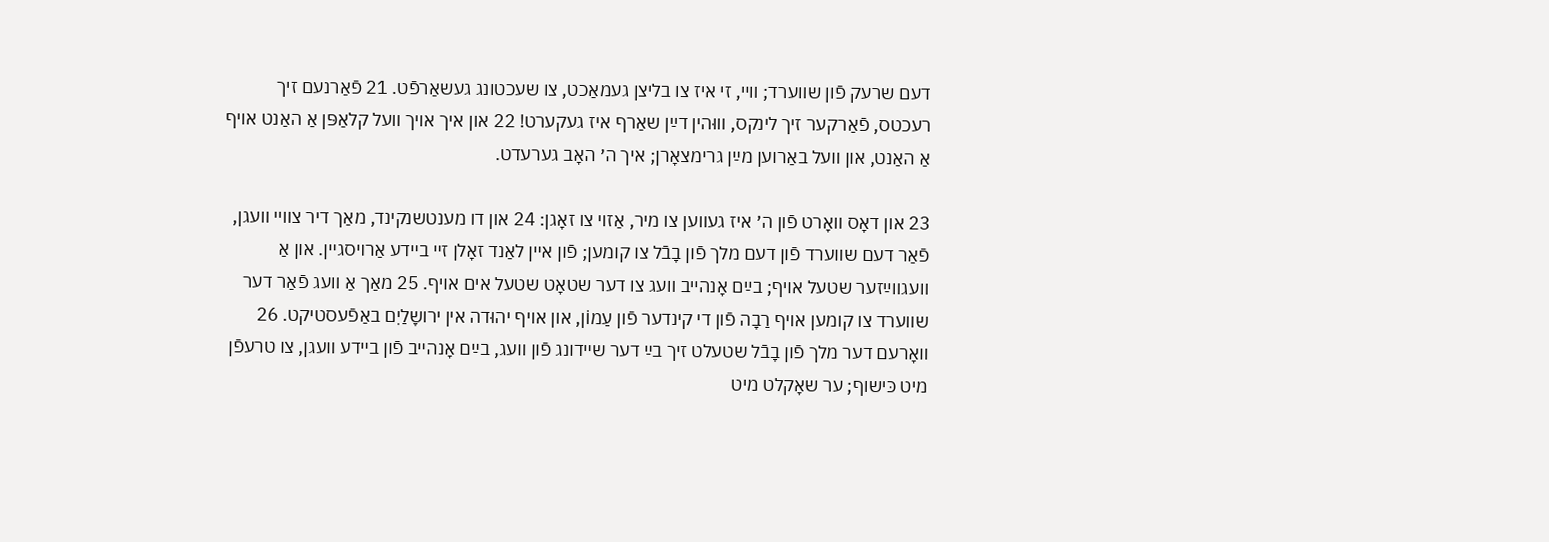דעם שרעק פֿון שװערד; װײ, זי איז צו בליצן געמאַכט, צו שעכטונג געשאַרפֿט. 21 פֿאַרנעם זיך רעכטס, פֿאַרקער זיך לינקס, װוּהין דײַן שאַרף איז געקערט! 22 און איך אױך װעל קלאַפּן אַ האַנט אױף אַ האַנט, און װעל באַרוען מײַן גרימצאָרן; איך ה׳ האָב גערעדט.

23 און דאָס װאָרט פֿון ה׳ איז געװען צו מיר, אַזױ צו זאָגן: 24 און דו מענטשנקינד, מאַך דיר צװײ װעגן, פֿאַר דעם שװערד פֿון דעם מלך פֿון בָבֿל צו קומען; פֿון אײן לאַנד זאָלן זײ בײדע אַרױסגײן. און אַ װעגװײַזער שטעל אױף; בײַם אָנהײב װעג צו דער שטאָט שטעל אים אױף. 25 מאַך אַ װעג פֿאַר דער שװערד צו קומען אױף רַבָה פֿון די קינדער פֿון עַמוֹן, און אױף יהוּדה אין ירושָלַיִם באַפֿעסטיקט. 26 װאָרעם דער מלך פֿון בָבֿל שטעלט זיך בײַ דער שײדונג פֿון װעג, בײַם אָנהײב פֿון בײדע װעגן, צו טרעפֿן מיט כּישוף; ער שאָקלט מיט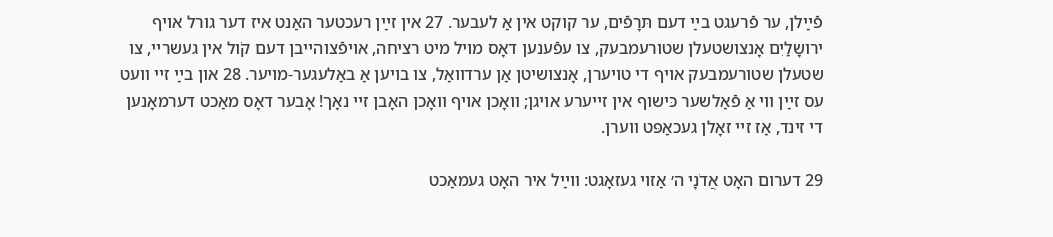פֿײַלן, ער פֿרעגט בײַ דעם תּרָפֿים, ער קוקט אין אַ לעבער. 27 אין זײַן רעכטער האַנט איז דער גורל אױף ירושָלַיִם אָנצושטעלן שטורעמבעק, צו עפֿענען דאָס מױל מיט רציחה, אױפֿצוהײבן דעם קֹול אין געשרײ, צו שטעלן שטורעמבעק אױף די טױערן, אָנצושיטן אַן ערדװאַל, צו בױען אַ באַלעגער-מױער. 28 און בײַ זײ װעט עס זײַן װי אַ פֿאַלשער כּישוף אין זײערע אױגן; װאָכן אױף װאָכן האָבן זײ נאָך! אָבער דאָס מאַכט דערמאָנען די זינד, אַז זײ זאָלן געכאַפּט װערן.

29 דערום האָט אֲדֹנָי ה׳ אַזױ געזאָגט: װײַל איר האָט געמאַכט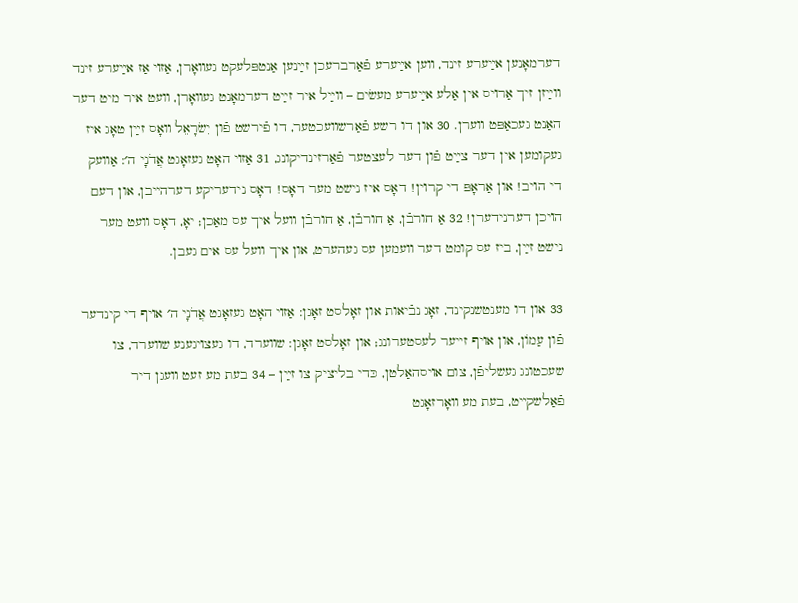דערמאָנען אײַערע זינד, װען אײַערע פֿאַרברעכן זײַנען אַנטפּלעקט געװאָרן, אַזױ אַז אײַערע זינד װײַזן זיך אַרױס אין אַלע אײַערע מעשׂים – װײַל איר זײַט דערמאָנט געװאָרן, װעט איר מיט דער האַנט געכאַפּט װערן. 30 און דו רשע פֿאַרשװעכטער, דו פֿירשט פֿון יִשׂרָאֵל װאָס זײַן טאָג איז געקומען אין דער צײַט פֿון דער לעצטער פֿאַרזינדיקונג, 31 אַזױ האָט געזאָגט אֲדֹנָי ה׳: אַװעק די הױב! און אַראָפּ די קרױן! דאָס איז נישט מער דאָס! דאָס נידעריקע דערהײבן, און דעם הױכן דערנידערן! 32 אַ חורבֿן, אַ חורבֿן, אַ חורבֿן װעל איך עס מאַכן; יאָ, דאָס װעט מער נישט זײַן, ביז עס קומט דער װעמען עס געהערט, און איך װעל עס אים געבן.

33 און דו מענטשנקינד, זאָג נבֿיאות און זאָלסט זאָגן: אַזױ האָט געזאָגט אֲדֹנָי ה׳ אױף די קינדער פֿון עַמוֹן, און אױף זײער לעסטערונג; און זאָלסט זאָגן: שװערד, דו געצױגענע שװערד, צו שעכטונג געשליפֿן, צום אױסהאַלטן, כּדי בליציק צו זײַן – 34 בעת מע זעט װעגן דיר פֿאַלשקײט, בעת מע װאָרזאָגט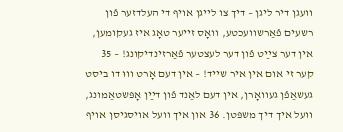װעגן דיר ליגן – דיך צו לײגן אױף די העלדזער פֿון רשעים פֿאַרשװעכטע, װאָס זײער טאָג איז געקומען, אין דער צײַט פֿון דער לעצטער פֿאַרזינדיקונג! – 35 קער זי אום אין איר שײד! – אין דעם אָרט װוּ דו ביסט געשאַפֿן געװאָרן, אין דעם לאַנד פֿון דײַן אָפּשטאַמונג, װעל איך דיך משפּטן. 36 און איך װעל אױסגיסן אױף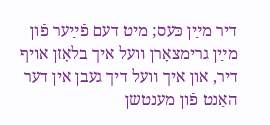דיר מײַן כּעס; מיט דעם פֿײַער פֿון מײַן גרימצאָרן װעל איך בלאָזן אױף דיר, און איך װעל דיך געבן אין דער האַנט פֿון מענטשן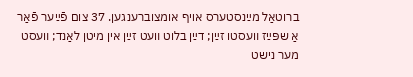ברוטאַל מײַנסטערס אױף אומצוברענגען. 37 צום פֿײַער פֿאַר אַ שפּײַז װעסטו זײַן; דײַן בלוט װעט זײַן אין מיטן לאַנד; װעסט מער נישט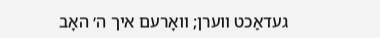געדאַכט װערן; װאָרעם איך ה׳ האָב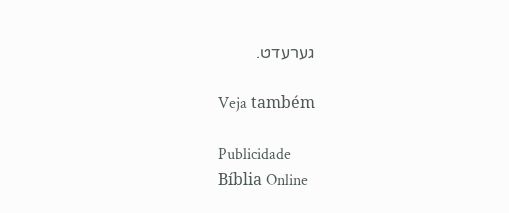גערעדט.

Veja também

Publicidade
Bíblia Online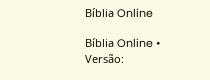Bíblia Online

Bíblia Online • Versão: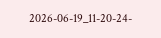2026-06-19_11-20-24-